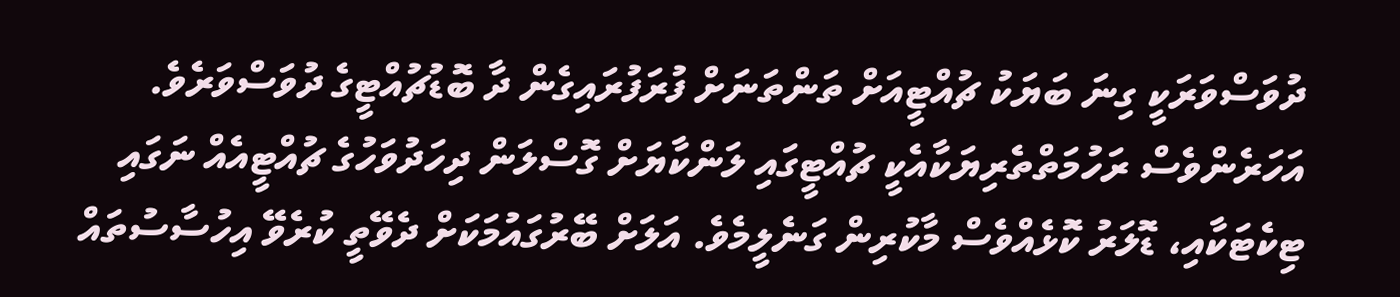ދުވަސްވަރަކީ ގިނަ ބަޔަކު ޗުއްޓީއަށް ތަންތަނަށް ފުރަފުރައިގެން ދާ ބޮޑުޗުއްޓީގެ ދުވަސްވަރެވެ. އަހަރެންވެސް ރަހުމަތްތެރިޔަކާއެކީ ޗުއްޓީގައި ލަންކާޔަށް ގޮސްލަން ދިހަދުވަހުގެ ޗުއްޓީއެއް ނަގައި ޓިކެޓަކާއި، ޑޮލަރު ކޮޅެއްވެސް މާކުރިން ގަނެލީމެވެ. އަލަށް ބޭރުގައުމަކަށް ދެވޭތީ ކުރެވޭ އިހުސާސުތައް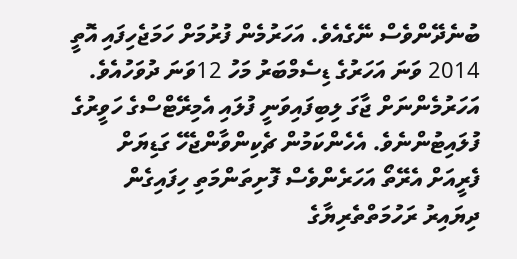ބުނެދޭންވެސް ނޭގެއެވެ. އަހަރުމެން ފުރުމަށް ހަމަޖެހިފައި އޮތީ 2014 ވަނަ އަހަރުގެ ޑިސެމްބަރު މަހު 12ވަނަ ދުވަހުއެވެ. އަހަރުމެންނަށް ޖާގަ ލިބިފައިވަނީ ފުލައި އެމިރޭޓްސްގެ ހަވީރުގެ ފުލައިޓުންނެވެ. އެހެންކަމުން ޗެކިންވާންޖެހޭ ގަޑިޔަށް ފެރީއަށް އެރޭތޯ އަހަރެންވެސް ފޮށިތަންމަތި ހިފައިގެން ދިޔައިރު ރަހުމަތްތެރިޔާގެ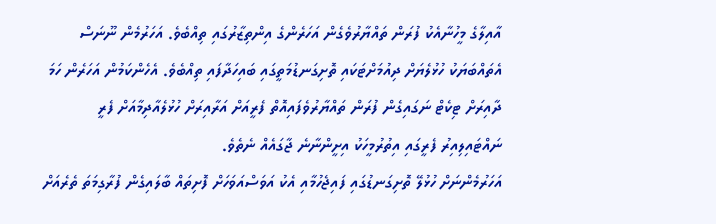އާއިލާގެ މީހުނާއެކު ފުރަން ތައްޔާރުވެގެން އަހަރެންގެ އިންތިޒާރުގައި ތިއްބެވެ. އަހަރުމެން ނޫނަސް އެތައްބަޔަކު ހުޅުލެޔަށް ދިއުމަށްޓަކައި ތޮށިގަނޑުމަތީގައި ބައިހަދާފައި ތިއްބެވެ. އެހެންކަމުން އަހަރެން ހަމަ ދާއިރަށް ޓިކެޓް ނަގައިގެން ފުރަން ތައްޔާރުވެފައިއޮތް ފެރީއަށް އަރާއިރަށް ހުޅުލެއާދިމާއަށް ފެރީ ނައްޓައިލިއިރު ފެރީގައި އިތުރުމީހަކު އިށީންނާނެ ޖާގައެއް ނެތެވެ.
އަހަރުމެންނަށް ހުޅުލޭ ތޮށިގަނޑުގައި ފައިޖެހުމާއި އެކު އަވަސްއަވަހަށް ފޮށިތައް ބާލައިގެން ފުރާގިމަތަ ތެރެއަށް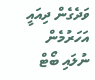ވަދެގެން ދިއައީ އަހަރުމެން ނުލައި ބޯޓް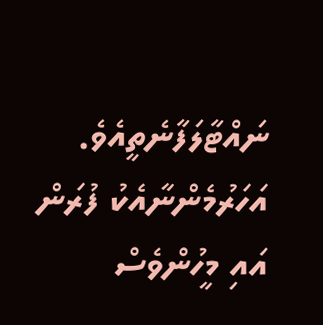ނައްޓާލަފާނެތީއެވެ. އަހަރުމެންނާއެކު ފުރަން އައި މީހުންވެސް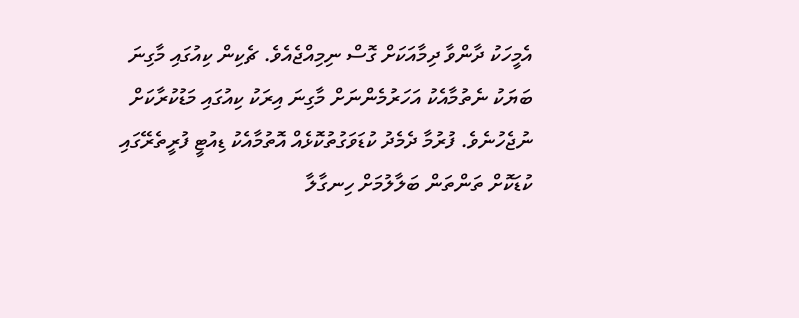އެމީހަކު ދާންވާ ދިމާއަކަށް ގޮސް ނިމިއްޖެއެވެ. ޗެކިން ކިއުގައި މާގިނަ ބަޔަކު ނެތުމާއެކު އަހަރުމެންނަށް މާގިނަ އިރަކު ކިއުގައި މަޑުކުރާކަށް ނުޖެހުނެވެ. ފުރުމާ ދެމެދު ކުޑަވަގުތުކޮޅެއް އޮތުމާއެކު ޑިއުޓީ ފުރީތެރޭގައި ކުޑަކޮށް ތަންތަން ބަލާލުމަށް ހިނގާލާ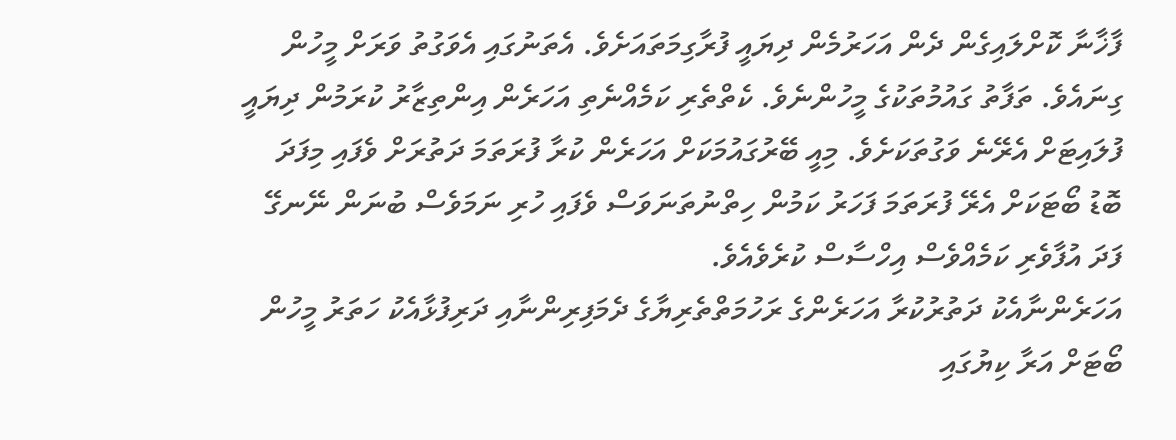ފާޚާނާ ކޮށްލައިގެން ދެން އަހަރުމެން ދިޔައީ ފުރާގިމަތައަށެވެ. އެތަނުގައި އެވަގުތު ވަރަށް މީހުން ގިނައެވެ. ތަފާތު ގައުމުތަކުގެ މީހުންނެވެ. ކެތްތެރި ކަމެއްނެތި އަހަރެން އިންތިޒާރު ކުރަމުން ދިޔައީ ފުލައިޓަށް އެރޭނެ ވަގުތަކަށެވެ. މިއީ ބޭރުގައުމަކަށް އަހަރެން ކުރާ ފުރަތަމަ ދަތުރަށް ވެފައި މިފަދަ ބޮޑު ބޯޓަކަށް އެރޭ ފުރަތަމަ ފަހަރު ކަމުން ހިތްނުތަނަވަސް ވެފައި ހުރި ނަމަވެސް ބުނަން ނޭނގޭ ފަދަ އުފާވެރި ކަމެއްވެސް އިހްސާސް ކުރެވެއެވެ.
އަހަރެންނާއެކު ދަތުރުކުރާ އަހަރެންގެ ރަހުމަތްތެރިޔާގެ ދެމަފިރިންނާއި ދަރިފުޅާއެކު ހަތަރު މީހުން ބޯޓަށް އަރާ ކިޔުގައި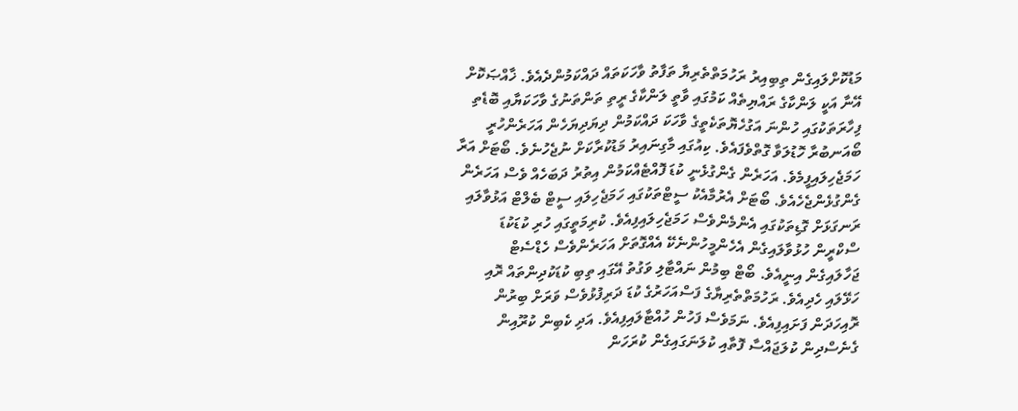މަޑުކޮށްލައިގެން ތިބިއިރު ރަހުމަތްތެރިޔާ ތަފާތު ވާހަކަތައް ދައްކަމުންދެއެވެ. ޚާއްޞަކޮށް އޭނާ އަކީ ލަންކާގެ ރައްޔިތެއް ކަމުގައި ވާތީ ލަންކާގެ ރީތި ތަންތަނުގެ ވާހަކަޔާއި ބޮޑެތި ފިހާރަތަކުގައި ހުންނަ އަގުހެޔޮތަކެތީގެ ވާހަކަ ދައްކަމުން ދިޔަދިޔަހެން އަހަރެންހުރީ ބޯއަނބުރާ ހޮޑުލަވާ ގޮތްވެފައެވެ. ކިއުގައި މާގިނައިރު މަޑުކުރާކަށް ނުޖެހުނެވެ. ބޯޓަށް އަރާ ހަމަޖެހިލައިފީމެވެ. އަހަރެން ގެންގުޅެނީ ކުޑަ ފޮއްޓެއްކަމުން އިތުރު ދަބަހެއް ވެސް އަހަރެން ގެންގުޅެންޖެހެއެވެ. ބޯޓަށް އެރުމާއެކު ސީޓްތަކުގައި ހަމަޖެހިލައި ސީޓް ބެލްޓް އަޅުވާލައި ރަނގަޅަށް ގޮޑިތަކުގައި އެންމެންވެސް ހަމަޖެހިލައިފިއެވެ. ކުރިމަތީގައި ހުރި ކުޑަކުޑަ ސްކްރީން ހުޅުވާލައިގެން އެހެންމީހުންނެކޭ އެއްގޮތަށް އަހަރެންވެސް ހެޑްސެޓް ޖަހާލައިގެން އިނީއެވެ. ބޯޓް ބިމުން ނައްޓާލި ވަގުތު އޭގައި ތިބި ކުޑަކުދިންތައް ރޮއި ހަޅޭލައި ހެދިއެވެ. ރަހުމަތްތެރިޔާގެ ފަސްއަހަރުގެ ކުޑަ ދަރިފުޅުވެސް ވަރަށް ބިރުން ރޮއިހަދަން ފަށައިފިއެވެ. ނަމަވެސް ފަހުން ހުއްޓާލައިފިއެވެ. އަދި ކެބިން ކުރޫއިން ގެނެސްދިން ކުލަޖައްސާ ފޮތާއި ކުލަނަގައިގެން ކުރަހަން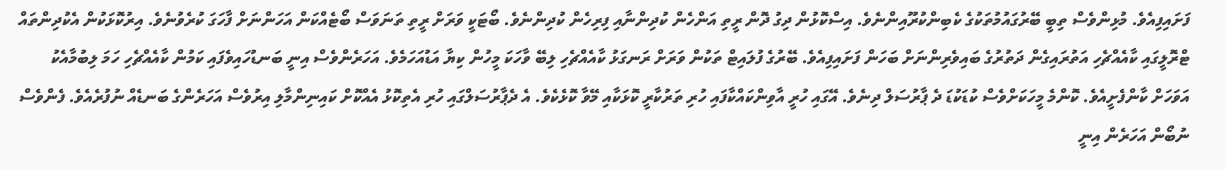ފަށައިފިއެވެ. މުޅިންވެސް ތިބީ ބޭރުގައުމުތަކުގެ ކެބިންކުރޫއިންނެވެ. އިސްކޮޅުން ދިގު ދޮން ރީތި އަންހެން ކުދިންނާއި ފިރިހެން ކުދިންނެވެ. ބޯޓަކީ ވަރަށް ރީތި ތަނަވަސް ބޯޓެއްކަން އަހަންނަށް ފާހަގަ ކުރެވުނެވެ. އިރުކޮޅަކުން އެކުދިންތައް ޓްރޮލީގައި ކާއެއްޗެހި އަތުރައިގެން ދަތުރުގެ ބައިވެރިންނަށް ބަހަން ފަށައިފިއެވެ. ބޭރުގެ ފުލައިޓް ތަކުން ވަރަށް ރަނގަޅު ކާއެއްޗެހި ލިބޭ ވާހަކަ މީހުން ކިޔާ އަޑުއަހަމެވެ. އަހަރެންވެސް އިނީ ބަނޑުހައިވެފައި ކަމުން ކާއެއްޗެހި ހަމަ ލިބުމާއެކު އަވަހަށް ކާންފެށީއެވެ. ކޮންމެ މީހަކަށްވެސް ކުޑަކުޑަ ދެ ޕާރުސަލް ދިނެވެ. އޭގައި ހުރީ އާވިންކައްކާފައި ހުރި ތަރުކާރީ ކޮޅަކާއި މޭވާ ކޮޅެކެވެ. އެ ދެޕާރުސަލްގައި ހުރި އެތިކޮޅު އެއްކޮށް ކައިނިންމާލި އިރުވެސް އަހަރެންގެ ބަނޑެއް ނުފުރެއެވެ. ފެންވެސް ނުބޯން އަހަރެން އިނީ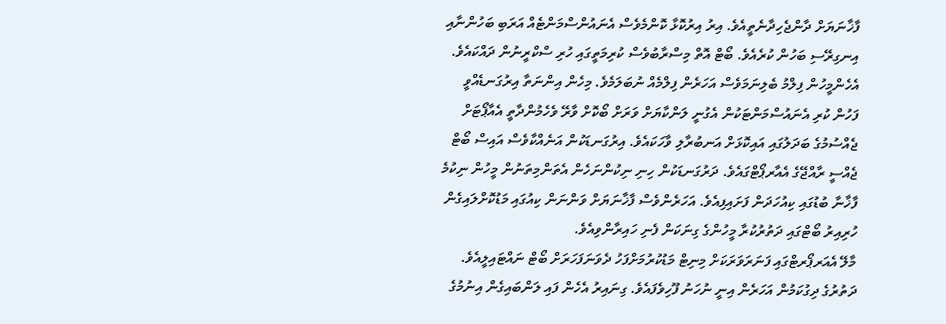ފާޚާނަޔަށް ދާންޖެހިދާނެތީއެވެ. އިރު އިރުކޮޅާ ކޮންމެވެސް އެނައުންސްމަންޓެއް އަރަބި ބަހުންނާއި އިނގިރޭސި ބަހުން ކުރެއެވެ. ބޯޓް އޮތް މިސްރާބުވެސް ކުރިމަތީގައި ހުރި ސްކްރީނުން ދައްކައެވެ. އެހެންމީހުން ފިލްމު ބެލިނަމަވެސް އަހަރެން ފިލްމެއް ނުބަލަމެވެ. މިހެން އިންނަތާ އިރުގަނޑެއްވީ ފަހުން ކުރި އެނައުސްމަންޓަކުން އެގުނީ ލަންކާޔަށް ވަރަށް ބޯކޮށް ވާރޭ ވެހެމުންދާތީ އެއާޕޯޓަށް ޖެއްސުމުގެ ބަދަލުގައި އައިކޮޅަށް އަނބުރާލި ވާހަކައެވެ. އިރުގަނޑަކުން އަނެއްކާވެސް އައިސް ބޯޓް ޖެއްސީ ރާއްޖޭގެ އެއާރޕޯޓްގައެވެ. ދަރުގަނޑަކުން ހިނި ނިކުންނަހެން އެތަންމިތަނުން މީހުން ނިކުމެ ފާޚާނާ ބުޑުގައި ކިއުހަދަން ފަށައިފިއެވެ. އަހަރެންވެސް ފާޚާނަޔަށް ވަންނަން ކިއުގައި މަޑުކޮށްލައިގެން ހުރިއިރު ބޯޓްގައި ދަތުރުކުރާ މީހުންގެ ގިނަކަން ފެނި ހައިރާންވިއެވެ.
މާލޭ އެއަރޕޯރޓްގައި ފަނަރަވަރަކަށް މިނިޓް މަޑުކުރުމަށްފަހު ދެވަނަފަހަރަށް ބޯޓް ނައްޓައިލީއެވެ. ދަތުރުގެ ދިގުކަމުން އަހަރެން އިނީ ނުހަނު ފޫހިވެފައެވެ. ގިނައިރު އެހެން ފައި ލަންބައިގެން އިނުމުގެ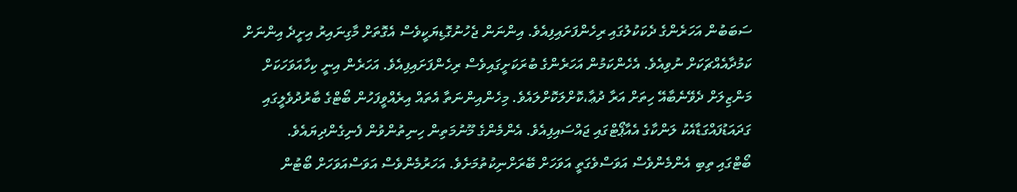ސަބަބުން އަހަރެންގެ ދެކަކުލުގައި ރިހެންފަށައިފިއެވެ. އިންނަން ޖެހުނުގޮޑިޔަކީވެސް އެގޮތަށް މާގިނައިރު އިށީދެ އިންނަށް ކަމުދާއެއްޗަކަށް ނުވިއެވެ. އެހެންކަމުން އަހަރެންގެ ބުރަކަށީގައިވެސް ރިހެންފަށައިފިއެވެ. އަހަރެން އިނީ ކިހާއަވަހަކަށް މަންޒިލަށް ދެވޭނެބާއޭ ހިތަށް އަރާ ދުޢާ،ކޮށްލަކޮށްލައެވެ. މިހެންއިންނަތާ އެތައް އިރެއްވީފަހުން ބޯޓްގެ ބާރުދުވެލީގައި ގަދައަޑުފައްގަޑާއެކު ލަންކާގެ އެއާޕޯޓްގައި ޖައްސައިފިއެވެ. އެންމެންގެ މޫނުމަތިން ހިނިތުންވުން ފެނިގެންދިޔައެވެ.
ބޯޓްގައި ތިބި އެންމެންވެސް އަވަސްވެގަތީ އަވަހަށް ބޭރަށްނިކުތުމަށެވެ. އަހަރުމެންވެސް އަވަސްއަވަހަށް ބޯޓުން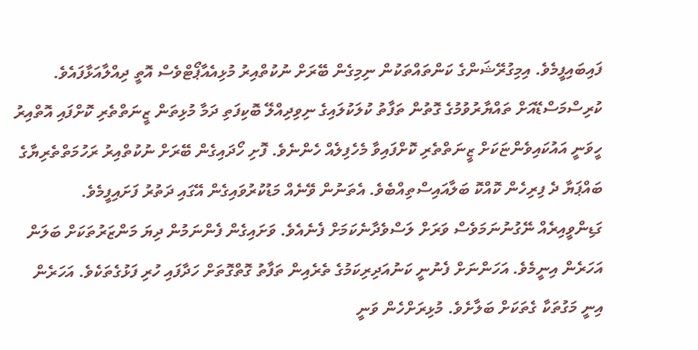ފައިބައިފީމެވެ. އިމިގުރޭޝަންގެ ކަންތައްތަކުން ނިމިގެން ބޭރަށް ނުކުތްއިރު މުޅިއެއާޕޯޓްވެސް އޮތީ ދިއްލާއަޅާފައެވެ. ކުރިސްމަސްޑޭއަށް ތައްޔާރުވުމުގެ ގޮތުން ތަފާތު ކުލަކުލައިގެ ނިވިދިއްލޭ ބޮކިފަތި ދަމާ މުޅިތަން ޒީނަތްތެރި ކޮށްފައި އޮތްއިރު ހީވަނީ އައުކައިވެންޏަކަށް ޒީނަތްތެރި ކޮށްފައިވާ މެހެފިލެއް ހެންނެވެ. ފޮށި ހޯދައިގެން ބޭރަށް ނުކުތްއިރު ރަހުމަތްތެރިޔާގެ ބައްޕަޔާ ދެ ފިރިހެން ކޮއްކޮ ބަލާއައިސްތިއްބެވެ. އެތަނުން ވޭނެއް މަޑުކުރުވައިގެން އޭގައި ދަތުރު ފަށައިފީމެވެ. ގަޑިންވީއިރެއް ނޭގުނުނަމަވެސް ވަރަށް ލަސްވެދާނެކަމަށް ފެނެއެވެ. ވަށައިގެން ފެންނަމުން ދިޔަ މަންޒަރުތަކަށް ބަލަން އަހަރެން އިނީމެވެ. އަހަންނަށް ފެނުނީ ކަނުއަދިރިކަމުގެ ތެރެއިން ތަފާތު ގޮތްގޮތަށް ހަދާފައި ހުރި ފަޅުގެތަކެވެ. އަހަރެން އިނީ މަގުތަކާ ގެތަކަށް ބަލާށެވެ. މުޅިރަށްހެން ވަނީ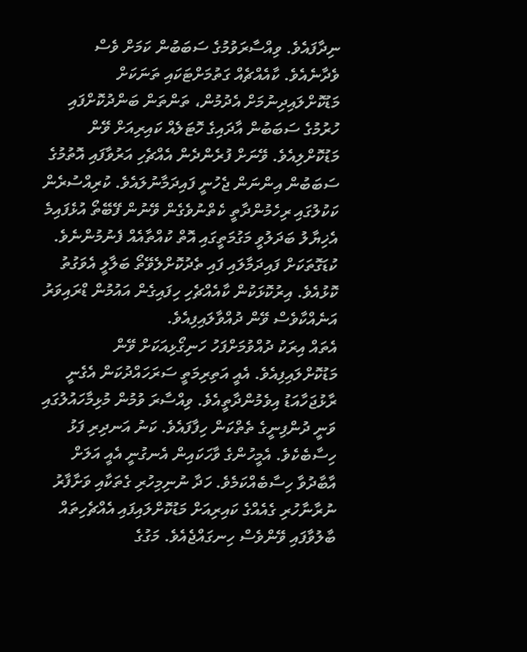ނިދާފައެވެ. ވިއްސާރަވުމުގެ ސަބަބުން ކަމަށް ވެސް ވެދާނެއެވެ. ކާއެއްޗެއް ގަތުމަށްޓަކައި ތަނަކަށް މަޑުކޮށްލައިދިނުމަށް އެދުމުން، ތަންތަން ބަންދުކޮށްފައި ހުރުމުގެ ސަބަބުން އާދައިގެ ހޮޓަލެއް ކައިރިއަށް ވޭން މަޑުކޮށްލިއެވެ. ވޭނަށް ފުރެންދެން އެއްޗެހި އަރުވާފައި އޮތުމުގެ ސަބަބުން އިންނަން ޖެހުނީ ފައިދަމާނުލައެވެ. ކުރިއްސުރެން ކަކުލުގައި ރިހެމުންދާތީ ކެތްނުވެގެން ވޭނުން ފޭބޭތޯ އުޅެފައިމެ އެޚިޔާލު ބަދަލުވީ މަގުމަތީގައި އޮތް ކުއްތާއެއް ފެނުމުންނެވެ. ކުޑަގޮތަކަށް ފައިދަމާލައި ފައި ތެދުކޮށްލެވޭތޯ ބަލާލީ އެވަގުތު ކޮޅުއެވެ. އިރުކޮޅަކުން ކާއެއްޗެހި ހިފައިގެން އައުމުން ޑްރައިވަރު އަނެއްކާވެސް ވޭން ދުއްވާލައިފިއެވެ.
އެތައް އިރަކު ދުއްވުމަށްފަހު ހަނިގޯޅިއަކަށް ވޭން މަޑުކޮށްލައިފިއެވެ. އެއީ އަތިރިމަތީ ސަރަހައްދުކަން އެގެނީ ރާޅުޖަހާއަޑު އިވެމުންދާތީއެވެ. ވިއްސާރަ ވުމުން މުޅިމާހައުލުގައި ވަނީ ދުންފިނީގެ ތެތްކަން ހިފާފައެވެ. ކަނު އަނދިރި ފަޅު ހިސާބެކެވެ. އެމީހުންގެ ވާހަކައިން އެނގުނީ އެއީ އަލަށް އާބާދުވާ ހިސާބެއްކަމެވެ. ހަދާ ނުނިމިހުރި ގެތަކާއި ވަށާފާރު ނުރާނާހުރި ގެއެއްގެ ކައިރިއަށް މަޑުކޮށްލައިފައި އެއްޗެހިތައް ބާލުވާފައި ވޭންވެސް ހިނގައްޖެއެވެ. މަގުގެ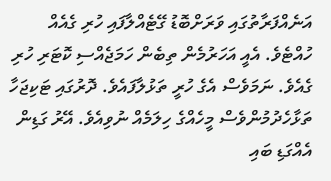އަނެއްފަރާތުގައި ވަރަށްބޮޑު ގޭޓެއްލާފައި ހުރި ގެއެއް ހުއްޓެވެ. އެއީ އަހަރުމެން ތިބެން ހަމަޖެއްސި ކޮޓަރި ހުރި ގެއެވެ. ނަމަވެސް އެގެ ހުރީ ތަޅުލާފައެވެ. ދޮރުގައި ޓަކިޖަހާ ތަޅާހެދުމުންވެސް މީހެއްގެ ހިލަމެއް ނުވިއެވެ. އޭރު ގަޑިން އެއްގަޑި ބައި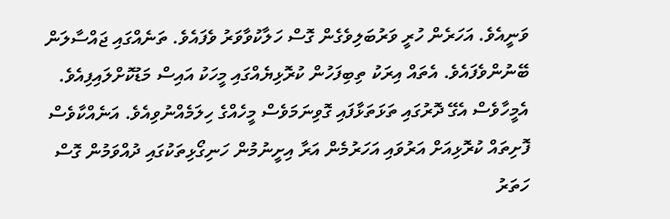ވަނީއެވެ. އަހަރެން ހުރީ ވަރުބަލިވެގެން ގޮސް ހަލާކުވާވަރު ވެފައެވެ. ތަނެއްގައި ޖައްސާލަން ބޭނުންވެފައެވެ. އެތައް އިރަކު ތިބިފަހުން ކުރޮޅިޔެއްގައި މީހަކު އައިސް މަޑުކޮށްލައިފިއެވެ. އެމީހާވެސް އެގޭ ދޮރުގައި ތަޅަތަޅާފައި ގޮވިނަމަވެސް މީހެއްގެ ހިލަމެއްނުވިއެވެ. އަނެއްކާވެސް ފޮށިތައް ކުރޮޅިއަށް އަރުވައި އަހަރުމެން އަރާ އިށީނުމުން ހަނިގޯޅިތަކުގައި ދުއްވަމުން ގޮސް ހަތަރު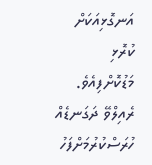އަނގޮޅިއަކަށް ކުރޮޅި މަޑުކޮށްފިއެވެ. ރެއިލްވޭ ދަގަނޑެއް ހުރަސްކުރުމަށްފަހު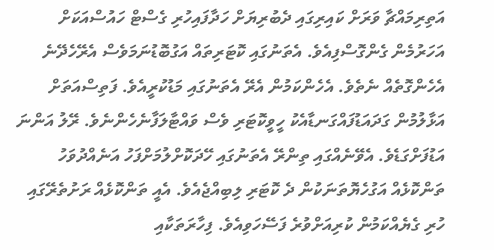އަތިރިމައްޗާ ވަރަށް ކައިރިގައި ދެބުރިޔަށް ހަދާފައިހުރި ގެސްޓް ހައުސްއަކަށް އަހަރުމެން ގެންގޮސްފިއެވެ. އެތަނުގައި ކޮޓަރިތައް އަގުބޮޑުނަމަވެސް އެރޭހެދޭނެ އެހެންގޮތެއް ނެތެވެ. އެހެންކަމުން އެރޭ އެތަނުގައި މަޑުކުރީއެވެ. ފަތިސްއަތަށް އަޅާލުމުން ގަދައަޑުފައްގަނޑާއެކު ހީވީކޮޓަރި ވެސް ވައްޓާލަފާނެހެންނެވެ. ރޭލު އަންނަ އަޑުފަށްގަޑެވެ. އެވޭނެއްގައި ތިންރޭ އެތަނުގައި ހޭދަކޮށްލުމަށްފަހު އަނެއްދުވަހު ތަންކޮޅެއް އަގުހެޔޮތަނަކުން ދެ ކޮޓަރި ލިބިއްޖެއެވެ. އެއީ ތަންކޮޅެއް ރަށުތެރޭގައި ހުރި ގެޔެއްކަމުން ކުރިއަށްވުރެ ފަސޭހަވިއެވެ. ފިހާރަތަކާއި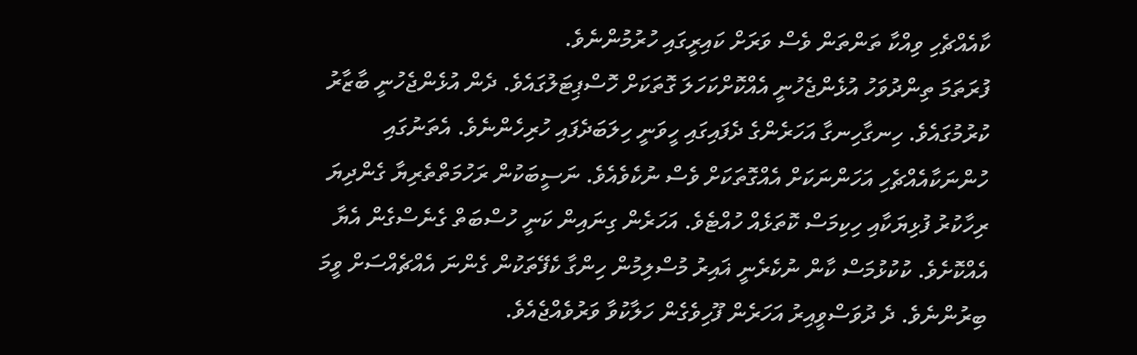ކާއެއްޗެހި ވިއްކާ ތަންތަން ވެސް ވަރަށް ކައިރީގައި ހުރުމުންނެވެ.
ފުރަތަމަ ތިންދުވަހު އުޅެންޖެހުނީ އެއްކޮށްކަހަލަ ގޮތަކަށް ހޮސްޕިޓަލުގައެވެ. ދެން އުޅެންޖެހުނީ ބާޒާރު ކުރުމުގައެވެ. ހިނގާހިނގާ އަހަރެންގެ ދެފައިގައި ހީވަނީ ހިލަބަދެފައި ހުރިހެންނެވެ. އެތަނުގައި ހުންނަކާއެއްޗެހި އަހަންނަކަށް އެއްގޮތަކަށް ވެސް ނުކެވެއެވެ. ނަސީބަކުން ރަހުމަތްތެރިޔާ ގެންދިޔަ ރިހާކުރު ފުޅިޔަކާއި ހިކިމަސް ކޮތަޅެއް ހުއްޓެވެ. އަހަރެން ގިނައިން ކަނީ ހުސްބަތް ގެނެސްގެން އެޔާ އެއްކޮށެވެ. ކުކުޅުމަސް ކާން ނުކެރެނީ ޣައިރު މުސްލިމުން ހިންގާ ކެފޭތަކުން ގެންނަ އެއްޗެއްސަށް ވީމަ ބިރުންނެވެ. ދެ ދުވަސްވީއިރު އަހަރެން ފޫހިވެގެން ހަލާކުވާ ވަރުވެއްޖެއެވެ.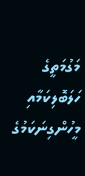މަގުމަތީގެ ހަލަބޮލިކަމާއި މީހުންގިނަކަމުގެ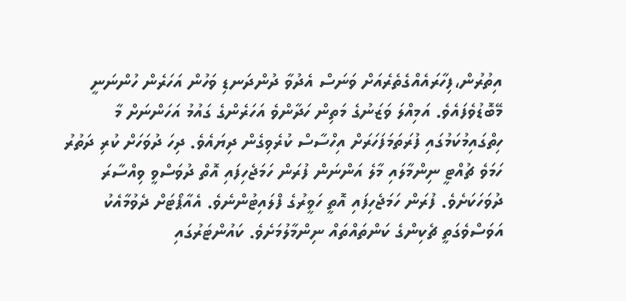އިތުރުން،ފިހާރައެއްގެތެރެއަށް ވަނަސް އެދުވާ ދުންދަނޑި ވަހުން އަހަރެން ހުންނަނީ މޭބޮޑުވެފައެވެ. އަމިއްލަ ވަޒަނުގެ މަތިން ހަދާންވެ އަހަރެންގެ ގައުމު އަހަންނަށް މާ ހިތްގައިމުކަމުގައި ފުރަތަމަފަހަރަށް އިހްސާސް ކުރެވިގެން ދިޔައެވެ. ދިހަ ދުވަހަށް ކުރި ދަތުރު ހަމަވެ ޗުއްޓީ ނިންމާލައި މާލެ އަންނަން ފުރަން ހަމަޖެހިފައި އޮތް ދުވަސްވީ ވިއްސާރަ ދުވަހަކަށެވެ. ފުރަން ހަމަޖެހިފައި އޮތީ ހަވީރުގެ ފްލައިޓުންނެވެ. އެއާޕޯޓަށް ދެވުމާއެކު އަވަސްވެގަތީ ޗެކިންގެ ކަންތައްތައް ނިންމާލުމަށެވެ. ކައުންޓަރުގައި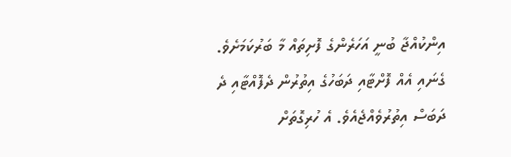އިންކުއްޖާ ބުނީ އަހަރެންގެ ފޮށިތައް މާ ބަރުކަމަށެވެ. ގެނައި އެއް ފޮށްޓާއި ދަބަހުގެ އިތުރުން ދެފޮއްޓާއި ދެ ދަބަސް އިތުރުވެއްޖެއެވެ. އެ ހުރިގޮތަށް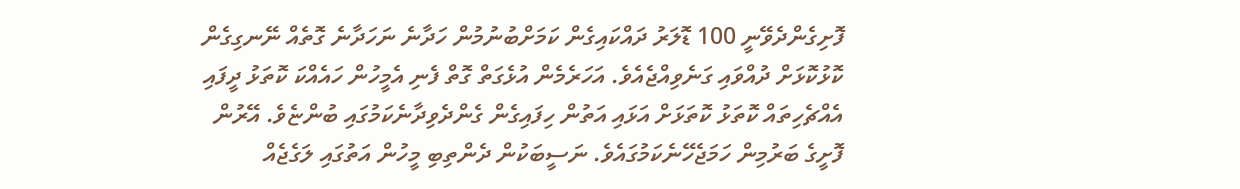ފޮށިގެންދެވޭނީ 100 ޑޮލަރު ދައްކައިގެން ކަމަށްބުނުމުން ހަދާނެ ނަހަދާނެ ގޮތެއް ނޭނގިގެން ކޮޅުކޮޅަށް ދުއްވައި ގަނެވިއްޖެއެވެ. އަހަރެމެން އުޅެގަތް ގޮތް ފެނި އެމީހުން ހައެއްކަ ކޮތަޅު ދީފައި އެއްޗެހިތައް ކޮތަޅު ކޮތަޅަށް އަޅައި އަތުން ހިފައިގެން ގެންދެވިދާނެކަމުގައި ބުންޏެވެ. އޭރުން ފޮށީގެ ބަރުމިން ހަމަޖެހޭނެކަމުގައެވެ. ނަސީބަކުން ދެންތިބި މީހުން އަތުގައި ލަގެޖެއް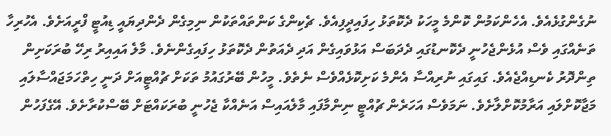ނުގެންގުޅެއެވެ. އެހެންކަމުން ކޮންމެ މީހަކު ދެކޮތަޅު ހިފައިދީފިއެވެ. ޗެކިންގެ ކަންތައްތަކުން ނިމިގެން ދެންދިޔައީ ޑިއުޓީ ފްރީއަށެވެ. އެހުރިހާ ތަނެއްގައި ވެސް އުޅެންޖެހުނީ ދެކޮނޑުގައި ދެދަބަސް އަޅުވައިގެން އަދި ދެއަތުން ދެކޮތަޅު ހިފައިގެންނެވެ. މާލެ އައިއިރު ރިހޭ ބުރަކަށިން ތިންދޮރު ކެނޑިއްޖެއެވެ. ގައިގައި ނުރިއްސާ އެންމެ ކަށިކޮޅެއްވެސް ނެތެވެ. މީހުން ބޭރުގައުމު ތަކަށް ޗުއްޓީއަށް ދަނީ ހިތްހަމަޖައްސާލައި މަޖާކޮށްލައި އަރާމުކޮށްލާށެވެ. ނަމަވެސް އަހަރެން ޗުއްޓީ ނިންމާފައި މާލެއައިސް އަނެއްކާ ޖެހުނީ ބުރަކައްޓަށް ބޭސްކުރާށެވެ. އޭގެފަހުން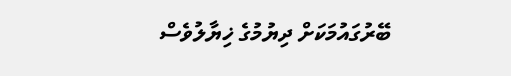ބޭރުގައުމަކަށް ދިޔުމުގެ ޚިޔާލުވެސް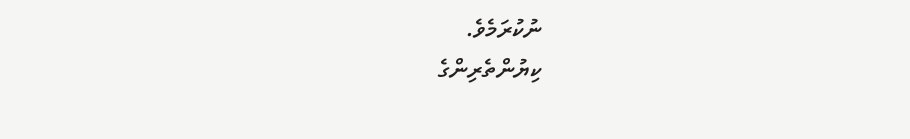ނުކުރަމެވެ.
ކިޔުންތެރިންގެ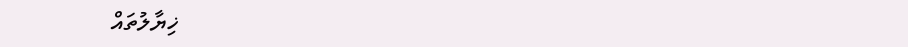ޚިޔާލުތައް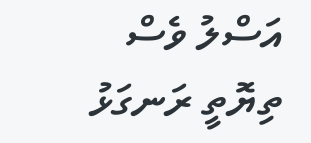އަސްލު ވެސް ތިޔޮތީ ރަނގަޅު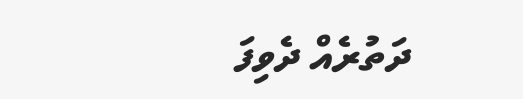ދަތުރެއް ދެވިފަ